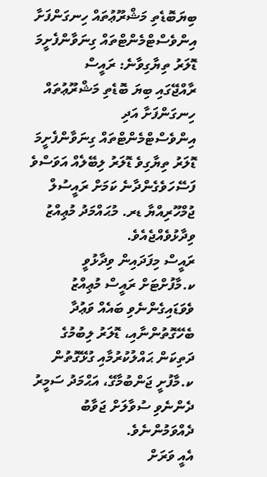ބިޔަބޮޑެތި މަޝްރޫޢުތައް ހިނގަންފަށާ އިންވެސްޓްމެންޓްތައް ގިނަވާންފެށީމަ ޑޮލަރު ތިޔާގިވާނެ: ރައީސް
ރާއްޖޭގައި ބިޔަ ބޮޑެތި މަޝްރޫޢުތައް ހިނގަންފަށާ އަދި އިންވެސްޓްމެންޓްތައް ގިނަވާންފެށީމަ ޑޮލަރު ތިޔާގިވެ ޑޮލަރު ލިބޭލެއް އަވަސްވެ ފަސޭހަވެގެންދާނެ ކަމަށް ރައީސުލް ޖުމްހޫރިއްޔާ ޑރ. މުޙައްމަދު މުޢިއްޒު ވިދާޅުވެއްޖެއެވެ.
ރައީސް މިފަދައިން ވިދާޅުވީ ކ.މާފުށްޓަށް ރައީސް މުޢިއްޒު ވެވަޑައިގެންނެވި ބައެއް ވަޢުދާ ބެހޭގޮތުންނާއި، ޑޮލަރު ލިބުމުގެ ދަތިކަން ޙައްލުކުރުމާއި ގުޅޭގޮތުން ކ.މާފުށީ ޖަންބުމާގޭ، އަޙްމަދު ސަމީރު ދެންނެވި ސުވާލަށް ޖަވާބު ދެއްވަމުންނެވެ.
އެއީ ވަރަށް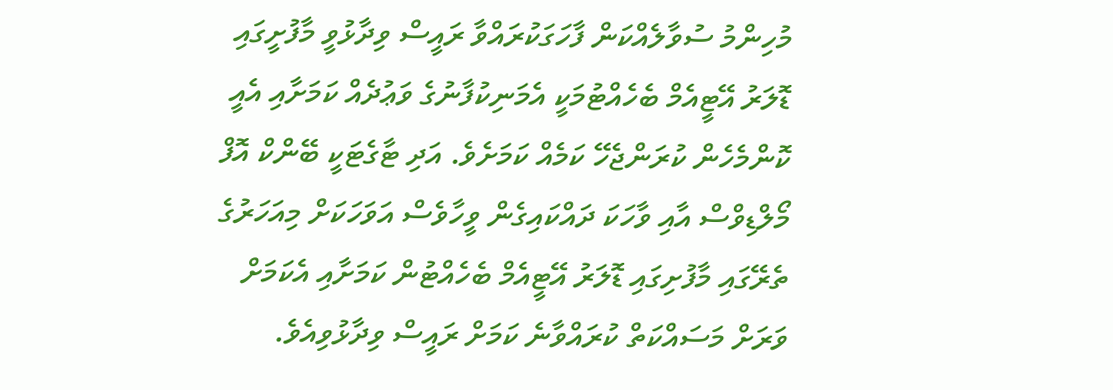މުހިންމު ސުވާލެއްކަން ފާހަގަކުރައްވާ ރައީސް ވިދާޅުވީ މާފުށީގައި ޑޮލަރު އޭޓީއެމް ބެހެއްޓުމަކީ އެމަނިކުފާނުގެ ވަޢުދެއް ކަމަށާއި އެއީ ކޮންމެހެން ކުރަންޖެހޭ ކަމެއް ކަމަށެވެ. އަދި ޓާގެޓަކީ ބޭންކް އޮފް މޯލްޑިވްސް އާއި ވާހަކަ ދައްކައިގެން ވީހާވެސް އަވަހަކަށް މިއަހަރުގެ ތެރޭގައި މާފުށިގައި ޑޮލަރު އޭޓީއެމް ބެހެއްޓުން ކަމަށާއި އެކަމަށް ވަރަށް މަސައްކަތް ކުރައްވާނެ ކަމަށް ރައީސް ވިދާޅުވިއެވެ.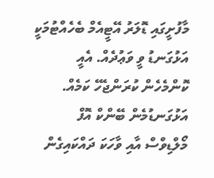މާފުށީގައި ޑޮލަރު އޭޓީއެމް ބެހެއްޓުމަކީ އަޅުގަނޑު ވީ ވަޢުދެއް. އެއީ ކޮންމެހެން ކުރަންޖެހޭ ކަމެއް. އަޅުގަނޑުމެން ބޭންކް އޮފް މޯލްޑިވްސް އާއި ވާހަކަ ދައްކައިގެން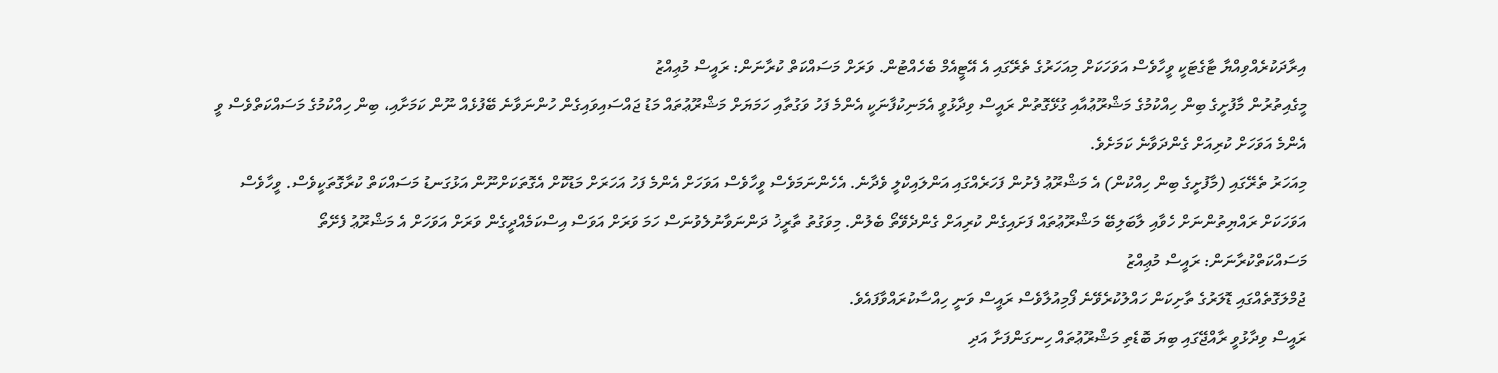އިރާދަކުރެއްވިއްޔާ ޓާގެޓަކީ ވީހާވެސް އަވަހަކަށް މިއަހަރުގެ ތެރޭގައި އެ އޭޓީއެމް ބެހެއްޓުން. ވަރަށް މަސައްކަތް ކުރާނަން: ރައީސް މުޢިއްޒު
މީގެއިތުރުން މާފުށީގެ ބިން ހިއްކުމުގެ މަޝްރޫޢުއާއި ގުޅޭގޮތުން ރައީސް ވިދާޅުވީ އެމަނިކުފާނަކީ އެންމެ ފަހު ވަގުތާއި ހަމަޔަށް މަޝްރޫޢުތައް މަޑު ޖައްސައިވައިގެން ހުންނަވާނެ ބޭފުޅެއް ނޫން ކަމަށާއި، ބިން ހިއްކުމުގެ މަސައްކަތްވެސް ވީ އެންމެ އަވަހަށް ކުރިއަށް ގެންދަވާނެ ކަމަށެވެ.
މިއަހަރު ތެރޭގައި (މާފުށީގެ ބިން ހިއްކުން) އެ މަޝްރޫޢު ފެށުން ފަހަރެއްގައި އަންލައިކްލީ ވެދާނެ. އެހެންނަމަވެސް ވީހާވެސް އަވަހަށް އެންމެ ފަހު އަހަރަށް މަޑުކޮށް އެގޮތަކަށްނޫން އަޅުގަނޑު މަސައްކަތް ކުރާގޮތަކީވެސް. ވީހާވެސް އަވަހަކަށް ރައްޔިތުންނަށް ހެވާއި ލާބަލިބޭ މަޝްރޫޢުތައް ފަށައިގެން ކުރިއަށް ގެންދެވޭތޯ ބެލުން. މިވަގުތު ތާރީޚު ދަންނަވާނުލެވުނަސް ހަމަ ވަރަށް އަވަސް އިސްކަމެއްދީގެން ވަރަށް އަވަހަށް އެ މަޝްރޫޢު ފެށޭތޯ މަސައްކަތްކުރާނަން: ރައީސް މުޢިއްޒު
ޖުމްލަގޮތެއްގައި ޑޮލަރުގެ ތާށިކަން ހައްލުކުރެވޭނެ ފޯމިއުލާވެސް ރައީސް ވަނީ ހިއްސާކުރައްވާފައެވެ.
ރައީސް ވިދާޅުވީ ރާއްޖޭގައި ބިޔަ ބޮޑެތި މަޝްރޫޢުތައް ހިނގަންފަށާ އަދި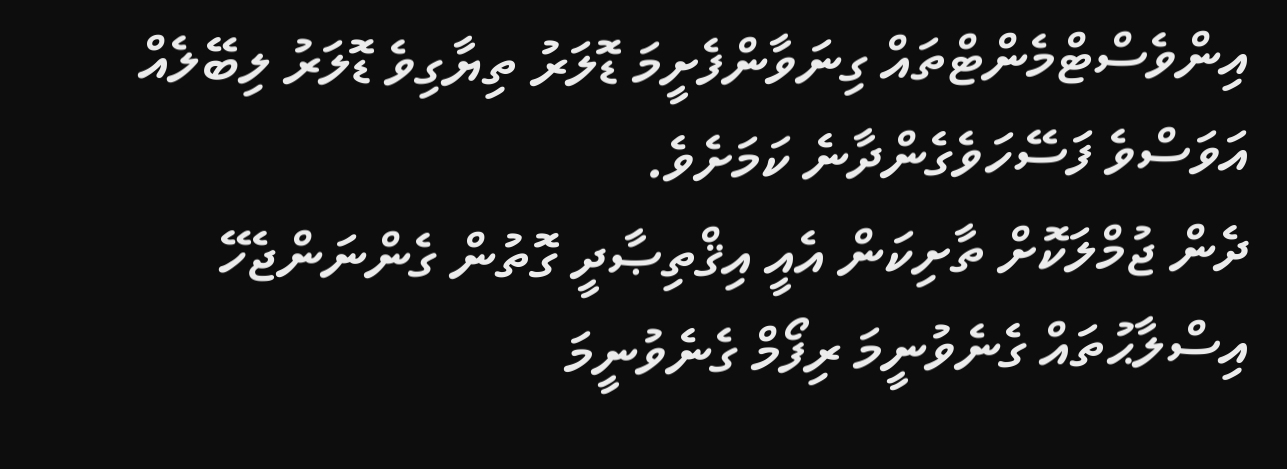އިންވެސްޓްމެންޓްތައް ގިނަވާންފެށީމަ ޑޮލަރު ތިޔާގިވެ ޑޮލަރު ލިބޭލެއް އަވަސްވެ ފަސޭހަވެގެންދާނެ ކަމަށެވެ.
ދެން ޖުމްލަކޮށް ތާށިކަން އެއީ އިޤްތިޞާދީ ގޮތުން ގެންނަންޖެހޭ އިސްލާޙުތައް ގެނެވުނީމަ ރިފޯމް ގެނެވުނީމަ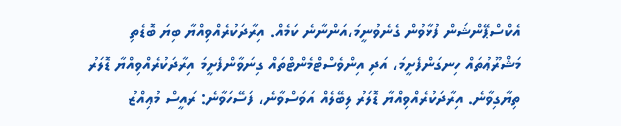އެކްސްޕޭންޝަން ފުޅާވުން ގެނެވުނީމަ،އަންނާނެ ކަމެއް. އިރާދަކުރެއްވިއްޔާ ބިޔަ ބޮޑެތި މަޝްރޫޢުތައް ހިނގަންފެށީމަ، އަދި އިންވެސްޓްމެންޓްތައް ގިނަވާންފެށީމަ އިރާދަކުރެއްވިއްޔާ ޑޮލަރު ތިޔާގިވާނެ. އިރާދަކުރެއްވިއްޔާ ޑޮލަރު ލިބޭލެއް އަވަސްވާނެ، ފަސޭހަވާނެ: ރައީސް މުޢިއްޒު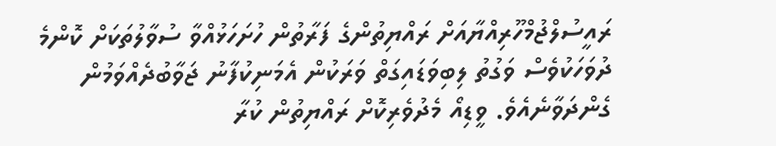ރައީސުލްޖުމްހޫރިއްޔާއަށް ރައްޔިތުންގެ ފަރާތުން ހުށަހަޅުއްވާ ސުވާލުތަކަށް ކޮންމެ ދުވަހަކުވެސް ވަގުތު ލިބިވަޑައިގަތް ވަރަކުން އެމަނިކުފާނު ޖަވާބުދެއްވަމުން ގެންދަވާނެއެވެ. ވީޑިއޯ މެދުވެރިކޮށް ރައްޔިތުން ކުރާ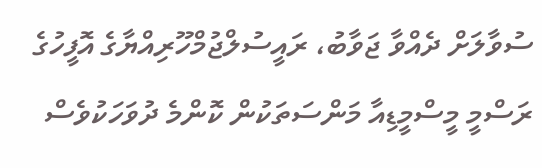ސުވާލަށް ދެއްވާ ޖަވާބު، ރައީސުލްޖުމްހޫރިއްޔާގެ އޮފީހުގެ ރަސްމީ މީސްމީޑިއާ މަންސަތަކުން ކޮންމެ ދުވަހަކުވެސް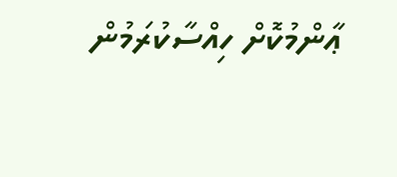ޢާންމުކޮށް ހިއްސާކުރަމުން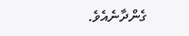ގެންދާނެއެވެ.